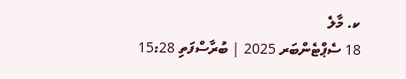ކ. މާލެ
18 ސެޕްޓެންބަރ 2025 | ބުރާސްފަތި 15:28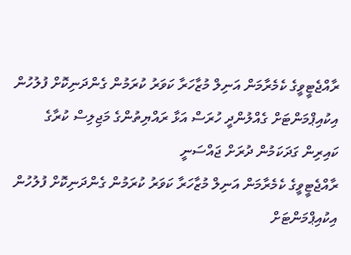ރާއްޖެޓީވީގެ ކެމެރާމަން އަނިލް މުޒާހަރާ ކަވަރު ކުރަމުން ގެންދަނިކޮށް ފުލުހުން އިކުއިޕްމަންޓަށް ގެއްލުންދީ ހުރަސް އަޅާ ރައްޔިތުންގެ މަޖިލިސް ކުރާގެ ކައިރިން ގަދަކަމުން ދުރަށް ޖައްސަނީ
ރާއްޖެޓީވީގެ ކެމެރާމަން އަނިލް މުޒާހަރާ ކަވަރު ކުރަމުން ގެންދަނިކޮށް ފުލުހުން އިކުއިޕްމަންޓަށް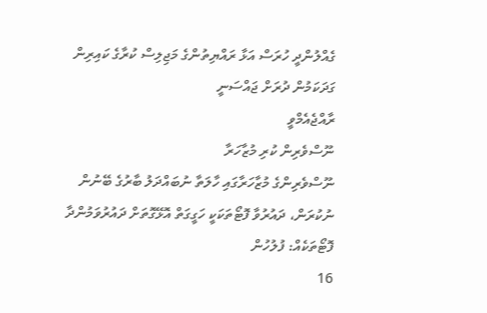ގެއްލުންދީ ހުރަސް އަޅާ ރައްޔިތުންގެ މަޖިލިސް ކުރާގެ ކައިރިން ގަދަކަމުން ދުރަށް ޖައްސަނީ
ރާއްޖެއެމްވީ
ނޫސްވެރިން ކުރި މުޒާހަރާ
ނޫސްވެރިންގެ މުޒާހަރާގައި ހާލަތާ ނުބައްދަލު ބާރުގެ ބޭނުން ނުކުރަން، ދައުރުވާ ފޮޓޯތަކަކީ ހަގީގަތް އޮޅޭގޮތަށް ދައުރުވަމުންދާ ފޮޓޯތަކެއް: ފުލުހުން
16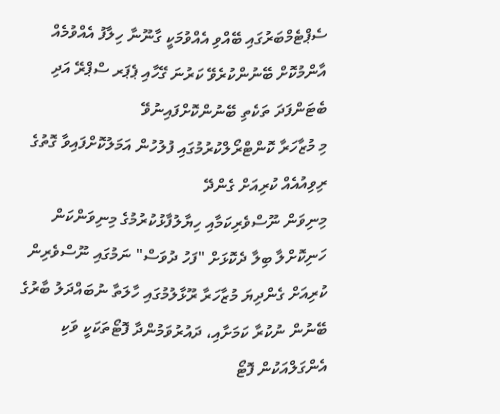ސެޕްޓެމްބަރުގައި ބޭއްވި އެއްވުމަކީ ގާނޫނާ ހިލާފު އެއްވުމެއް
އާންމުކޮށް ބޭނުންކުރެވޭ ކަރުނަ ގޭހާއި ޕެޕަރ ސްޕްރޭ އަދި ބެޓަންފަދަ ތަކެތި ބޭނުންކޮށްފައިނުވޭ
މި މުޒާހަރާ ކޮންޓްރޯލްކުރުމުގައި ފުލުހުން އަމަލުކޮށްފައިވާ ގޮތުގެ ރިވިއުއެއް ކުރިއަށް ގެންދޭ
މިނިވަން ނޫސްވެރިކަމާއި ހިޔާލުފާޅުކުރުމުގެ މިނިވަންކަން ހަނިކޮށްލާ ބިލާ ދެކޮޅަށް "ފަހު ދުވަސް" ނަމުގައި ނޫސްވެރިން ކުރިއަށް ގެންދިޔަ މުޒާހަރާ ރޫޅާލުމުގައި ހާލަތާ ނުބައްދަލު ބާރުގެ ބޭނުން ނުކުރާ ކަމަށާއި، ދައުރުވަމުންދާ ފޮޓޯތަކަކީ ވަކި އެންގަލްއަކުން ފޮޓޯ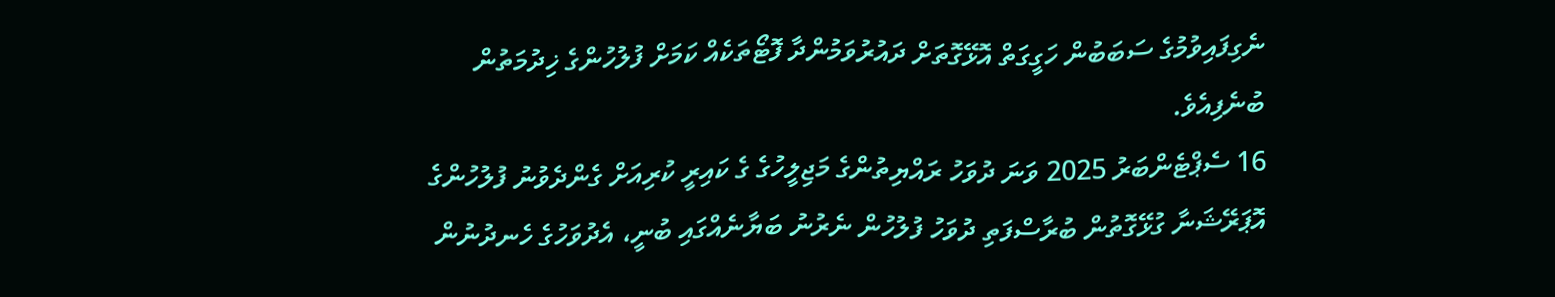ނެގިފައިވުމުގެ ސަބަބުން ހަގީގަތް އޮޅޭގޮތަށް ދައުރުވަމުންދާ ފޮޓޯތަކެއް ކަމަށް ފުލުހުންގެ ޚިދުމަތުން ބުނެފިއެވެ.
16 ސެޕްޓެންބަރު 2025 ވަނަ ދުވަހު ރައްޔިތުންގެ މަޖިލީހުގެ ގެ ކައިރީ ކުރިއަށް ގެންދެވުނު ފުލުހުންގެ އޮޕަރޭޝަނާ ގުޅޭގޮތުން ބުރާސްފަތި ދުވަހު ފުލުހުން ނެރުނު ބަޔާނެއްގައި ބުނީ، އެދުވަހުގެ ހެނދުނުން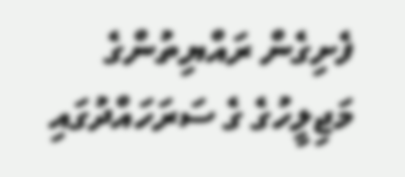ފެށިގެން ރައްޔިތުންގެ މަޖިލީހުގެ ގެ ސަރަހައްދުގައި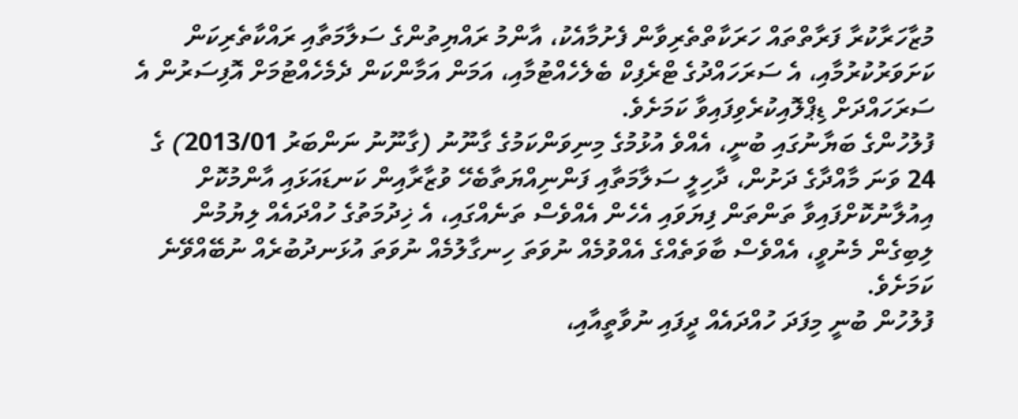މުޒާހަރާކުރާ ފަރާތްތައް ހަރަކާތްތެރިވާން ފެށުމާއެކު، އާންމު ރައްޔިތުންގެ ސަލާމަތާއި ރައްކާތެރިކަން ކަށަވަރުކުރުމާއި، އެ ސަރަހައްދުގެ ޓްރެފިކް ބެލެހެއްޓުމާއި، އަމަން އަމާންކަން ދެމެހެއްޓުމަށް އޮފިސަރުން އެ ސަރަހައްދަށް ޑިޕްލޮއިކުރެވިފައިވާ ކަމަށެވެ.
ފުލުހުންގެ ބަޔާނުގައި ބުނީ، އެއްވެ އުޅުމުގެ މިނިވަންކަމުގެ ގާނޫނު (ގާނޫނު ނަންބަރު 2013/01) ގެ 24 ވަނަ މާއްދާގެ ދަށުން، ދާހިލީ ސަލާމަތާއި ފަންނިއްޔަތާބެހޭ ވުޒާރާއިން ކަނޑައަޅައި އާންމުކޮށް އިއުލާނުކޮށްފައިވާ ތަންތަން ފިޔަވައި އެހެން އެއްވެސް ތަނެއްގައި، އެ ޚިދުމަތުގެ ހުއްދައެއް ލިޔުމުން ލިބިގެން މެނުވީ، އެއްވެސް ބާވަތެއްގެ އެއްވުމެއް ނުވަތަ ހިނގާލުމެއް ނުވަތަ އުޅަނދުބުރެއް ނުބޭއްވޭނެ ކަމަށެވެ.
ފުލުހުން ބުނީ މިފަދަ ހުއްދައެއް ދީފައި ނުވާތީއާއި،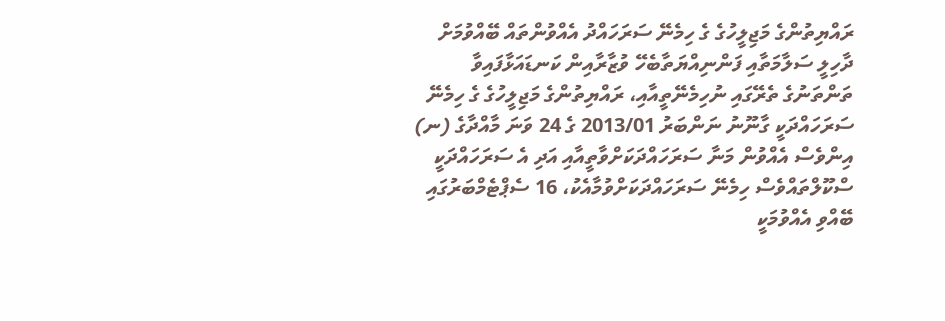ރައްޔިތުންގެ މަޖިލީހުގެ ގެ ހިމެނޭ ސަރަހައްދު އެއްވުންތައް ބޭއްވުމަށް ދާހިލީ ސަލާމަތާއި ފަންނިއްޔަތާބެހޭ ވުޒާރާއިން ކަނޑައަޅާފައިވާ ތަންތަނުގެ ތެރޭގައި ނުހިމެނޭތީއާއި، ރައްޔިތުންގެ މަޖިލީހުގެ ގެ ހިމެނޭ ސަރަހައްދަކީ ގާނޫނު ނަންބަރު 2013/01 ގެ 24 ވަނަ މާއްދާގެ (ނ) އިންވެސް އެއްވުން މަނާ ސަރަހައްދަކަށްވާތީއާއި އަދި އެ ސަރަހައްދަކީ ސްކޫލްތައްވެސް ހިމެނޭ ސަރަހައްދަކަށްވުމާއެކު، 16 ސެޕްޓެމްބަރުގައި ބޭއްވި އެއްވުމަކީ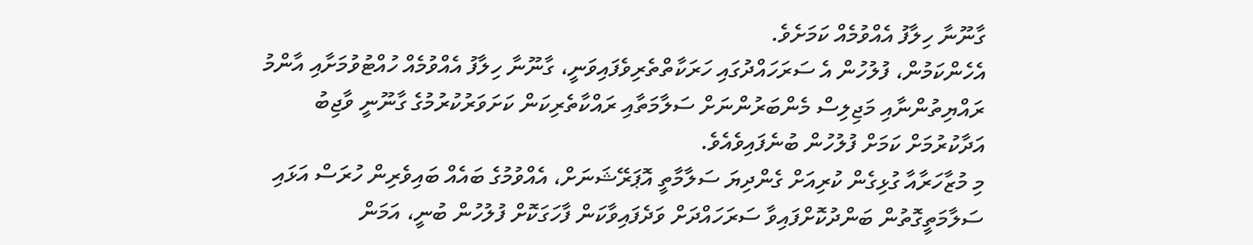ގާނޫނާ ހިލާފު އެއްވުމެއް ކަމަށެވެ.
އެހެންކަމުން، ފުލުހުން އެ ސަރަހައްދުގައި ހަރަކާތްތެރިވެފައިވަނީ، ގާނޫނާ ހިލާފު އެއްވުމެއް ހުއްޓުވުމަށާއި އާންމު ރައްޔިތުންނާއި މަޖިލިސް މެންބަރުންނަށް ސަލާމަތާއި ރައްކާތެރިކަން ކަށަވަރުކުރުމުގެ ގާނޫނީ ވާޖިބު އަދާކުރުމަށް ކަމަށް ފުލުހުން ބުނެފައިވެއެވެ.
މި މުޒާހަރާއާ ގުޅިގެން ކުރިއަށް ގެންދިޔަ ސަލާމާތީ އޮޕަރޭޝަނަށް، އެއްވުމުގެ ބައެއް ބައިވެރިން ހުރަސް އަޅައި ސަލާމަތީގޮތުން ބަންދުކޮށްފައިވާ ސަރަހައްދަށް ވަދެފައިވާކަން ފާހަގަކޮށް ފުލުހުން ބުނީ، އަމަން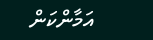އަމާންކަން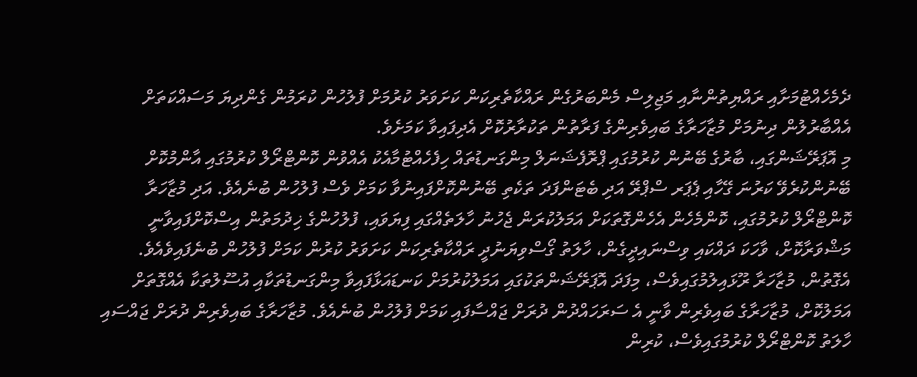ދެމެހެއްޓުމަށާއި ރައްޔިތުންނާއި މަޖިލިސް މެންބަރުގެން ރައްކާތެރިކަން ކަށަވަރު ކުރުމަށް ފުލުހުން ކުރަމުން ގެންދިޔަ މަސައްކަތަށް އެއްބާރުލުން ދިނުމަށް މުޒާހަރާގެ ބައިވެރިންގެ ފަރާތުން ތަކުރާރުކޮށް އެދިފައިވާ ކަމަށެވެ.
މި އޮޕަރޭޝަންގައި، ބާރުގެ ބޭނުން ކުރުމުގައި ޕްރޮފެޝަނަލް މިންގަނޑުތައް ހިފެހެއްޓުމާއެކު އެއްވުން ކޮންޓްރޯލް ކުރުމުގައި އާންމުކޮށް ބޭނުންކުރެވޭ ކަރުނަ ގޭހާއި ޕެޕަރ ސްޕްރޭ އަދި ބެޓަންފަދަ ތަކެތި ބޭނުންކޮށްފައިނުވާ ކަމަށް ވެސް ފުލުހުން ބުނެއެވެ. އަދި މުޒާހަރާ ކޮންޓްރޯލް ކުރުމުގައި، ކޮންމެހެން އެހެންގޮތަކަށް އަމަލުކުރަން ޖެހުނު ހާލަތެއްގައި ފިޔަވައި، ފުލުހުންގެ ޚިދުމަތުން އިސްކޮށްފައިވާނީ މަޝްވަރާކޮށް، ވާހަކަ ދައްކައި ވިސްނައިދީގެން، ހާލަތު ގޯސްވިޔަނުދީ ރައްކާތެރިކަން ކަށަވަރު ކުރުން ކަމަށް ފުލުހުން ބުނެފައިވެއެވެ.
އެގޮތުން، މުޒާހަރާ ރޫޅައިލުމުގައިވެސް، މިފަދަ އޮޕަރޭޝަންތަކުގައި އަމަލުކުރުމަށް ކަނޑައަޅާފައިވާ މިންގަނޑުތަކާއި އުސޫލުތަކާ އެއްގޮތަށް އަމަލުކޮށް، މުޒާހަރާގެ ބައިވެރިން ވާނީ އެ ސަރަހައްދުން ދުރަށް ޖައްސާފައި ކަމަށް ފުލުހުން ބުނެއެވެ. މުޒާހަރާގެ ބައިވެރިން ދުރަށް ޖައްސައި ހާލަތު ކޮންޓްރޯލް ކުރުމުގައިވެސް، ކުރިން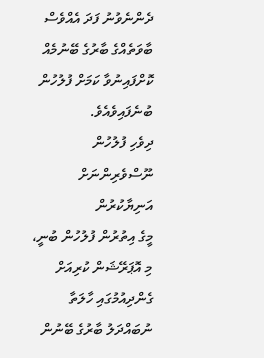ދެންނެވުނު ފަދަ އެއްވެސް ބާވަތެއްގެ ބާރުގެ ބޭނުމެއް ކޮށްފައިނުވާ ކަމަށް ފުލުހުން ބުނެފައިވެއެވެ.
ދިވެހި ފުލުހުން ނޫސްވެރިންނަށް އަނިޔާކުރުން
މީގެ އިތުރުން ފުލުހުން ބުނީ، މި އޮޕަރޭޝަން ކުރިއަށް ގެންދިއުމުގައި ހާލަތާ ނުބައްދަލު ބާރުގެ ބޭނުން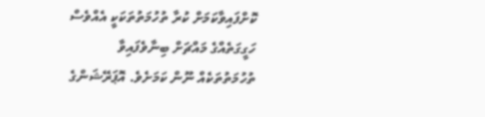ކޮށްފައިވާކަމަށް ކުރާ ތުހުމަތުތަކަކީ އެއްވެސް ހަގީގަތެއްގެ މައްޗަށް ބިނާވެފައިވާ ތުހުމަތުތަކެއް ނޫން ކަމަށެވެ. އޮޕަރޭޝަންގެ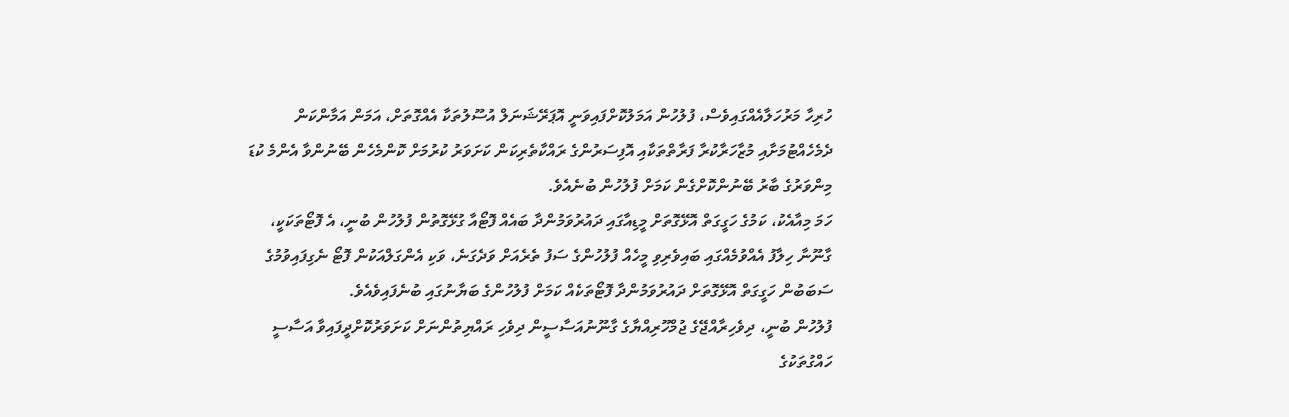ހުރިހާ މަރުހަލާއެއްގައިވެސް، ފުލުހުން އަމަލުކޮށްފައިވަނީ އޮޕަރޭޝަނަލް އުސޫލުތަކާ އެއްގޮތަށް، އަމަން އަމާންކަން ދެމެހެއްޓުމަށާއި މުޒާހަރާކުރާ ފަރާތްތަކާއި އޮފިސަރުންގެ ރައްކާތެރިކަން ކަށަވަރު ކުރުމަށް ކޮންމެހެން ބޭނުންވާ އެންމެ ކުޑަ މިންވަރުގެ ބާރު ބޭނުންކޮށްގެން ކަމަށް ފުލުހުން ބުނެއެވެ.
ހަމަ މިއާއެކު، ކަމުގެ ހަގީގަތް އޮޅޭގޮތަށް މީޑިއާގައި ދައުރުވަމުންދާ ބައެއް ފޮޓޯއާ ގުޅޭގޮތުން ފުލުހުން ބުނީ، އެ ފޮޓޯތަކަކީ، ގާނޫނާ ހިލާފު އެއްވުމެއްގައި ބައިވެރިވި މީހެއް ފުލުހުންގެ ސަފު ތެރެއަށް ވަދެގަނެ، ވަކި އެންގަލްއަކުން ފޮޓޯ ނެގިފައިވުމުގެ ސަބަބުން ހަގީގަތް އޮޅޭގޮތަށް ދައުރުވަމުންދާ ފޮޓޯތަކެއް ކަމަށް ފުލުހުންގެ ބަޔާނުގައި ބުނެފައިވެއެވެ.
ފުލުހުން ބުނީ، ދިވެހިރާއްޖޭގެ ޖުމްހޫރިއްޔާގެ ގާނޫނުއަސާސީން ދިވެހި ރައްޔިތުންނަށް ކަށަވަރުކޮށްދީފައިވާ އަސާސީ ހައްގުތަކުގެ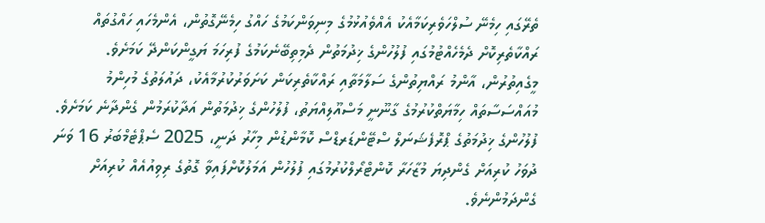ތެރޭގައި ހިމެނޭ ސުލްހަވެރިކަމާއެކު އެއްވެއުޅުމުގެ މިނިވަންކަމުގެ ހައްގު ހިމެނޭގޮތުން، އެންމެހައި ހައްގުތައް ރައްކާތެރިކޮށް ދެމެހެއްޓުމުގައި ފުލުހުންގެ ޚިދުމަތުން ދެމިތިބޭނެކަމުގެ ފުރިހަމަ ޔަގީންކަންދޭ ކަމަށެވެ. މީގެއިތުރުން، އާންމު ރައްޔިތުންގެ ސަލާމަތާއި ރައްކާތެރިކަން ކަށަވަރުކުރުމާއެކު، ދައުލަތުގެ މުހިންމު މުއައްސަސާތައް ހިމާޔަތްކުރުމުގެ ގާނޫނީ މަސްއޫލިއްޔަތު، ފުލުހުންގެ ޚިދުމަތުން އަދާކުރަމުން ގެންދާނެ ކަމަށެވެ.
ފުލުހުންގެ ޚިދުމަތުގެ ޕްރޮފެޝަނަލް ސްޓޭންޑަރޑްސް ކޮމާންޑުން މިހާރު ދަނީ، 2025 ސެޕްޓެމްބަރު 16 ވަނަ ދުވަހު ކުރިއަށް ގެންދިޔަ މުޒާހަރާ ކޮންޓްރޯލްކުރުމުގައި ފުލުހުން އަމަލުކޮށްފައިވާ ގޮތުގެ ރިވިއުއެއް ކުރިއަށް ގެންދަމުންނެވެ.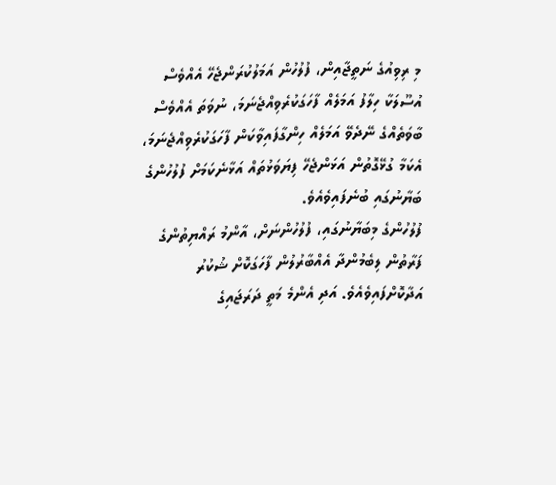މި ރިވިއުގެ ނަތީޖާއިން، ފުލުހުން އަމަލުކުރަންޖެހޭ އެއްވެސް އުސޫލަކާ ހިލާފު އަމަލެއް ފާހަގަކުރެވިއްޖެނަމަ، ނުވަތަ އެއްވެސް ބާވަތެއްގެ ނޭދެވޭ އަމަލެއް ހިންގާފައިވާކަން ފާހަގަކުރެވިއްޖެނަމަ، އެކަމާ ގުޅޭގޮތުން އަޅަންޖެހޭ ފިޔަވަޅުތައް އަޅާނެކަމަށް ފުލުހުންގެ ބަޔާނުގައި ބުނެފައިވެއެވެ.
ފުލުހުންގެ މިބަޔާނުގައި، ފުލުހުންނަށް، އާންމު ރައްޔިތުންގެ ފަރާތުން ލިބެމުންދާ އެއްބާރުލުން ފާހަގަކޮށް ޝުކުރު އަދާކޮށްފައިވެއެވެ. އަދި އެންމެ މަތީ ދަރަޖައިގެ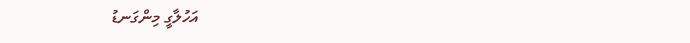އަހުލާގީ މިންގަނޑު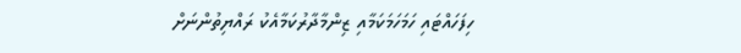ހިފަހައްޓައި ހަމަހަމަކަމާއި ޒިންމާދާރުކަމާއެކު ރައްޔިތުންނަށް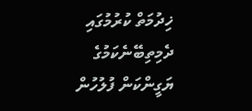ޚިދުމަތް ކުރުމުގައި ދެމިތިބޭނެކަމުގެ ޔަގީންކަން ފުލުހުން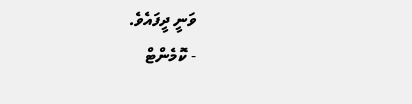ވަނީ ދީފައެވެ.
- ކޮމެންޓް